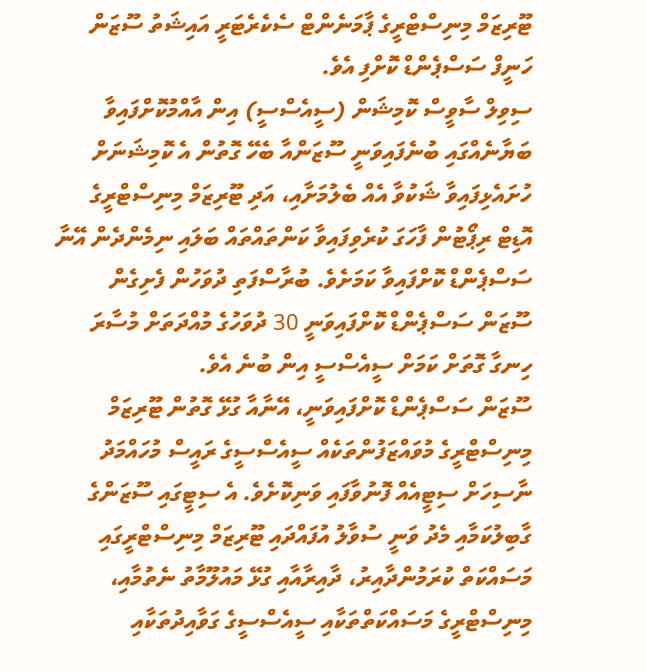ޓޫރިޒަމް މިނިސްޓްރީގެ ޕާމަނެންޓް ސެކެރެޓަރީ އައިޝަތު ސޫޒަން ހަނީފް ސަސްޕެންޑް ކޮށްފި އެވެ.
ސިވިލް ސާވީސް ކޮމިޝަން (ސީއެސްސީ) އިން އާއްމުކޮށްފައިވާ ބަޔާނެއްގައި ބުނެފައިވަނީ ސޫޒަންއާ ބެހޭ ގޮތުން އެ ކޮމިޝަނަށް ހުށައެޅިފައިވާ ޝަކުވާ އެއް ބެލުމަށާއި، އަދި ޓޫރިޒަމް މިނިސްޓްރީގެ އޮޑިޓް ރިޕޯޓުން ފާހަގަ ކުރެވިފައިވާ ކަންތައްތައް ބަލައި ނިމެންދެން އޭނާ ސަސްޕެންޑް ކޮށްފައިވާ ކަމަށެވެ. ބުރާސްފަތި ދުވަހުން ފެށިގެން ސޫޒަން ސަސްޕެންޑް ކޮށްފައިވަނީ 30 ދުވަހުގެ މުއްދަތަށް މުސާރަ ހިނގާ ގޮތަށް ކަމަށް ސީއެސްސީ އިން ބުނެ އެވެ.
ސޫޒަން ސަސްޕެންޑް ކޮށްފައިވަނީ، އޭނާއާ ގުޅޭ ގޮތުން ޓޫރިޒަމް މިނިސްޓްރީގެ މުވައްޒަފުންތަކެއް ސީއެސްސީގެ ރައީސް މުހައްމަދު ނާސިހަށް ސިޓީއެއް ފޮނުވާފައި ވަނިކޮށެވެ. އެ ސިޓީގައި ސޫޒަންގެ ގާބިލުކަމާއި މެދު ވަނީ ސުވާލު އުފައްދައި ޓޫރިޒަމް މިނިސްޓްރީގައި މަސައްކަތް ކުރަމުންދާއިރު، ދާއިރާއާއި ގުޅޭ މައުލޫމާތު ނެތުމާއި، މިނިސްޓްރީގެ މަސައްކަތްތަކާއި ސީއެސްސީގެ ގަވާއިދުތަކާއި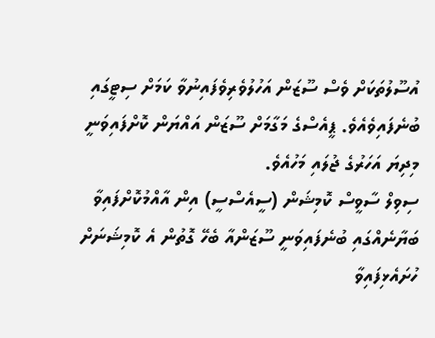އުސޫލުތަކަށް ވެސް ސޫޒަން އަހުލުވެރިވެފައިނުވާ ކަމަށް ސިޓީގައި ބުނެފައިވެއެވެ. ޕީއެސްގެ މަގާމަށް ސޫޒަން އައްޔަން ކޮށްފައިވަނީ މިދިޔަ އަހަރުގެ ޖުލައި މަހުއެވެ.
ސިވިލް ސާވީސް ކޮމިޝަން (ސީއެސްސީ) އިން އާއްމުކޮށްފައިވާ ބަޔާނެއްގައި ބުނެފައިވަނީ ސޫޒަންއާ ބެހޭ ގޮތުން އެ ކޮމިޝަނަށް ހުށައެޅިފައިވާ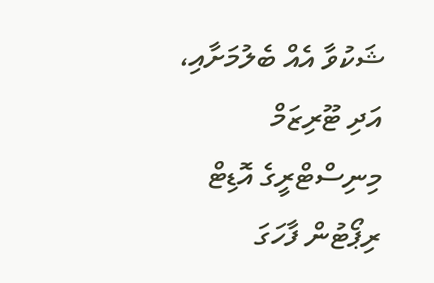ޝަކުވާ އެއް ބެލުމަށާއި، އަދި ޓޫރިޒަމް މިނިސްޓްރީގެ އޮޑިޓް ރިޕޯޓުން ފާހަގަ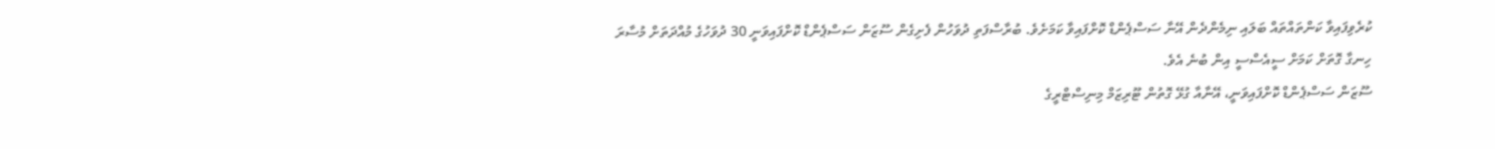ކުރެވިފައިވާ ކަންތައްތައް ބަލައި ނިމެންދެން އޭނާ ސަސްޕެންޑް ކޮށްފައިވާ ކަމަށެވެ. ބުރާސްފަތި ދުވަހުން ފެށިގެން ސޫޒަން ސަސްޕެންޑް ކޮށްފައިވަނީ 30 ދުވަހުގެ މުއްދަތަށް މުސާރަ ހިނގާ ގޮތަށް ކަމަށް ސީއެސްސީ އިން ބުނެ އެވެ.
ސޫޒަން ސަސްޕެންޑް ކޮށްފައިވަނީ، އޭނާއާ ގުޅޭ ގޮތުން ޓޫރިޒަމް މިނިސްޓްރީގެ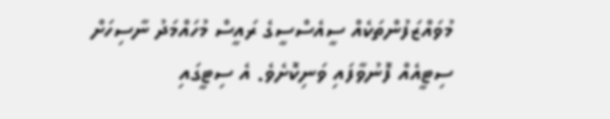މުވައްޒަފުންތަކެއް ސީއެސްސީގެ ރައީސް މުހައްމަދު ނާސިހަށް ސިޓީއެއް ފޮނުވާފައި ވަނިކޮށެވެ. އެ ސިޓީގައި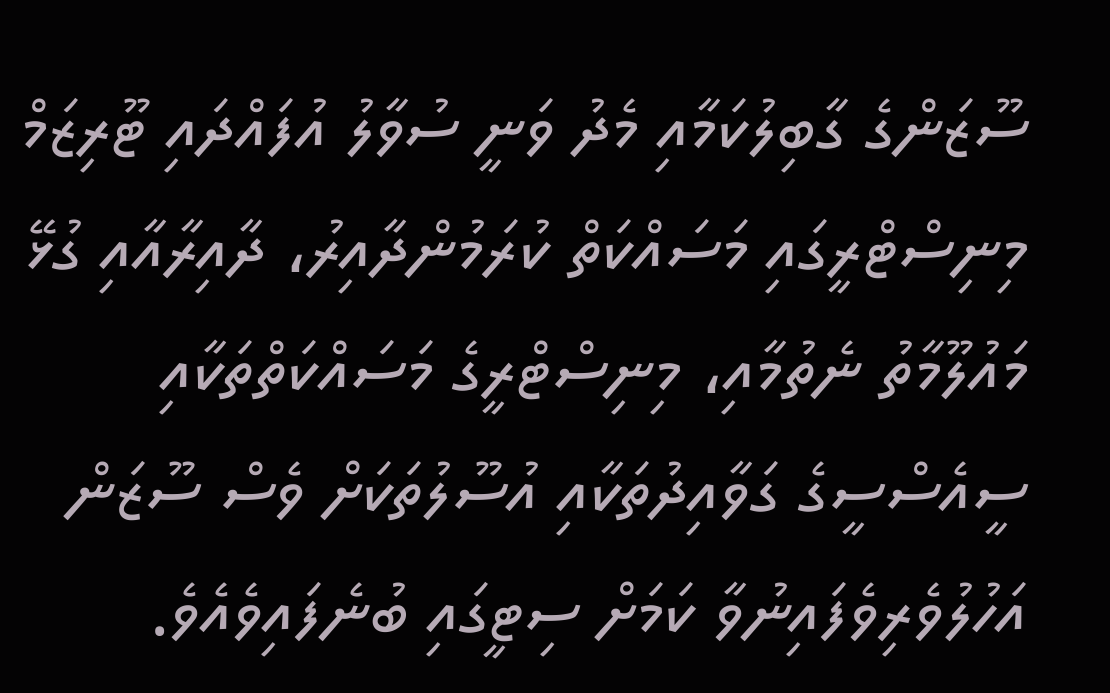ސޫޒަންގެ ގާބިލުކަމާއި މެދު ވަނީ ސުވާލު އުފައްދައި ޓޫރިޒަމް މިނިސްޓްރީގައި މަސައްކަތް ކުރަމުންދާއިރު، ދާއިރާއާއި ގުޅޭ މައުލޫމާތު ނެތުމާއި، މިނިސްޓްރީގެ މަސައްކަތްތަކާއި ސީއެސްސީގެ ގަވާއިދުތަކާއި އުސޫލުތަކަށް ވެސް ސޫޒަން އަހުލުވެރިވެފައިނުވާ ކަމަށް ސިޓީގައި ބުނެފައިވެއެވެ.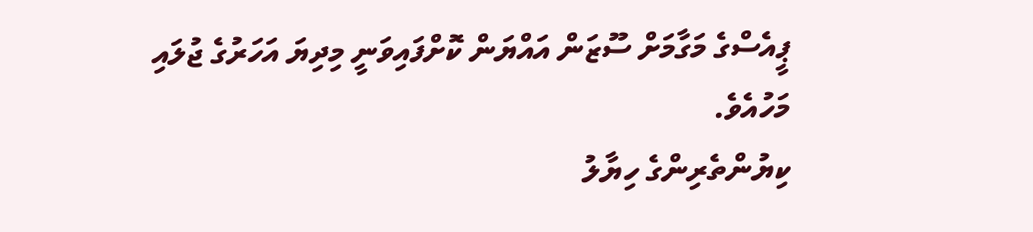ޕީއެސްގެ މަގާމަށް ސޫޒަން އައްޔަން ކޮށްފައިވަނީ މިދިޔަ އަހަރުގެ ޖުލައި މަހުއެވެ.
ކިޔުންތެރިންގެ ހިޔާލު